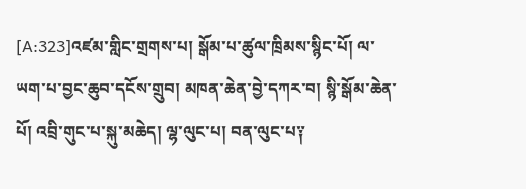[A:323]འཛམ་གླིང་གྲགས་པ། སྒོམ་པ་ཚུལ་ཁྲིམས་སྙིང་པོ། ལ་ཡག་པ་བྱང་ཆུབ་དངོས་གྲུབ། མཁན་ཆེན་བྱེ་དཀར་བ། སྙི་སྒོམ་ཆེན་པོ། འབྲི་གུང་པ་སྐུ་མཆེད། ལྷ་ལུང་པ། བན་ལུང་པ༑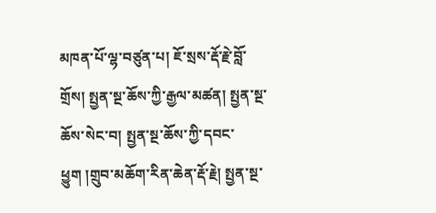མཁན་པོ་ལྷ་བཙུན་པ། ཇོ་སྲས་རྡོ་རྗེ་བློ་གྲོས། སྤྱན་སྔ་ཆོས་ཀྱི་རྒྱལ་མཚན། སྤྱན་སྔ་ཆོས་སེང་བ། སྤྱན་སྔ་ཆོས་ཀྱི་དབང་ཕྱུག །གྲུབ་མཆོག་རིན་ཆེན་རྡོ་རྗེ། སྤྱན་སྔ་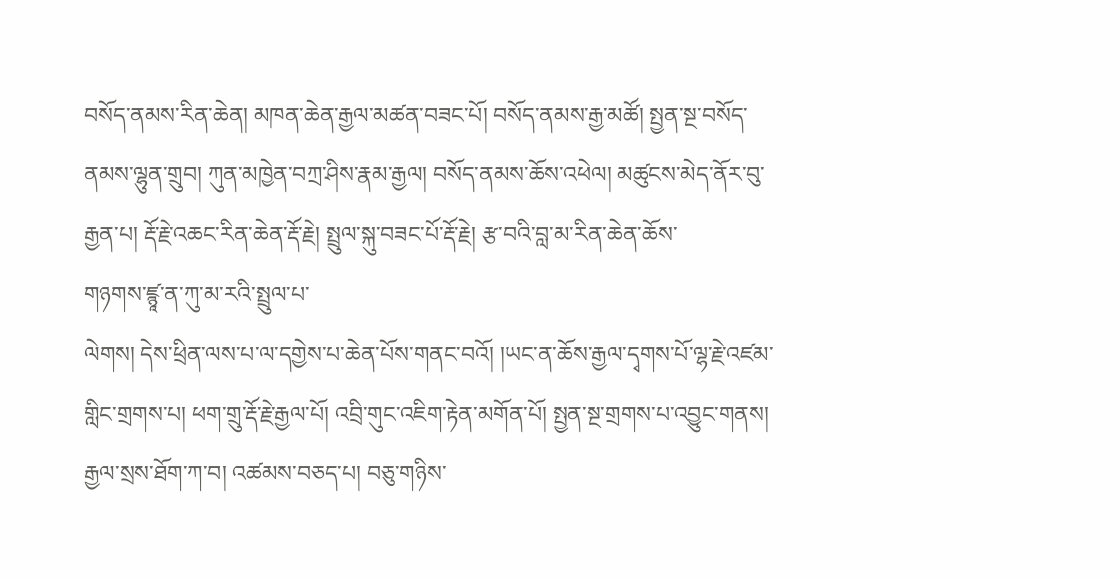བསོད་ནམས་རིན་ཆེན། མཁན་ཆེན་རྒྱལ་མཚན་བཟང་པོ། བསོད་ནམས་རྒྱ་མཚོ། སྤྱན་སྔ་བསོད་ནམས་ལྷུན་གྲུབ། ཀུན་མཁྱེན་བཀྲ་ཤིས་རྣམ་རྒྱལ། བསོད་ནམས་ཆོས་འཕེལ། མཚུངས་མེད་ནོར་བུ་རྒྱན་པ། རྡོ་རྗེ་འཆང་རིན་ཆེན་རྡོ་རྗེ། སྤྲུལ་སྐུ་བཟང་པོ་རྡོ་རྗེ། རྩ་བའི་བླ་མ་རིན་ཆེན་ཆོས་
གཉགས་ཛྙཱ་ན་ཀུ་མ་རའི་སྤྲུལ་པ་
ལེགས། དེས་ཕྲིན་ལས་པ་ལ་དགྱེས་པ་ཆེན་པོས་གནང་བའོ། །ཡང་ན་ཆོས་རྒྱལ་དྭགས་པོ་ལྷ་རྗེ་འཛམ་གླིང་གྲགས་པ། ཕག་གྲུ་རྡོ་རྗེ་རྒྱལ་པོ། འབྲི་གུང་འཇིག་རྟེན་མགོན་པོ། སྤྱན་སྔ་གྲགས་པ་འབྱུང་གནས། རྒྱལ་སྲས་ཐོག་ཀ་བ། འཚམས་བཅད་པ། བཅུ་གཉིས་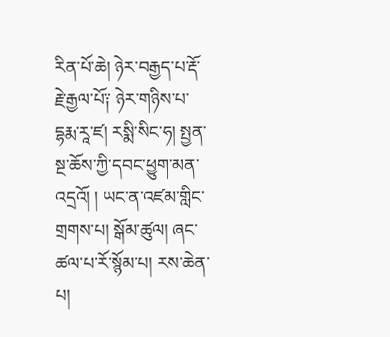རིན་པོ་ཆེ། ཉེར་བརྒྱད་པ་རྡོ་རྗེ་རྒྱལ་པོ༑ ཉེར་གཉིས་པ་དྷརྨ་རཱ་ཛ། རསྨི་སིང་ཧ། སྤྱན་སྔ་ཆོས་ཀྱི་དབང་ཕྱུག་མན་འདྲའོ། ། ཡང་ན་འཛམ་གླིང་གྲགས་པ། སྒོམ་ཚུལ། ཞང་ཚལ་པ་རོ་སྙོམ་པ། རས་ཆེན་པ།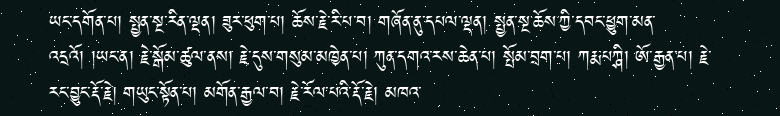ཡང་དགོན་པ། སྤྱན་སྔ་རིན་ལྡན། ཟུར་ཕུག་པ། ཆོས་རྗེ་རི་པ་བ། གཞོན་ནུ་དཔལ་ལྡན། སྤྱན་སྔ་ཆོས་ཀྱི་དབང་ཕྱུག་མན་འདྲའོ། །ཡང་ན། རྗེ་སྒོམ་ཚུལ་ནས། རྗེ་དུས་གསུམ་མཁྱེན་པ། ཀུན་དགའ་རས་ཆེན་པ། སྤོམ་བྲག་པ། ཀརྨ་པཀྴི། ཨོ་རྒྱན་པ། རྗེ་རང་བྱུང་རྡོ་རྗེ། གཡུང་སྟོན་པ། མགོན་རྒྱལ་བ། རྗེ་རོལ་པའི་རྡོ་རྗེ། མཁའ་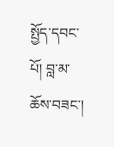སྤྱོད་དབང་པོ། བླ་མ་ཆོས་བཟང་།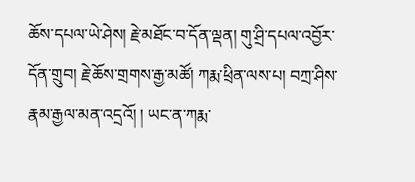ཆོས་དཔལ་ཡེ་ཤེས། རྗེ་མཐོང་བ་དོན་ལྡན། གུ་ཤྲི་དཔལ་འབྱོར་དོན་གྲུབ། རྗེ་ཆོས་གྲགས་རྒྱ་མཚོ། ཀརྨ་ཕྲིན་ལས་པ། བཀྲ་ཤིས་རྣམ་རྒྱལ་མན་འདྲའོ། ། ཡང་ན་ཀརྨ་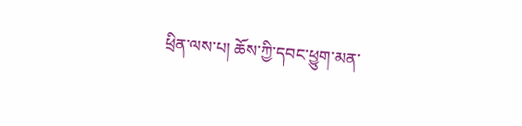ཕྲིན་ལས་པ། ཆོས་ཀྱི་དབང་ཕྱུག་མན་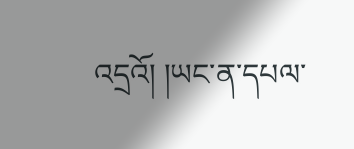འདྲའོ། །ཡང་ན་དཔལ་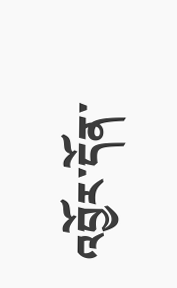འབྱོར་དོན་